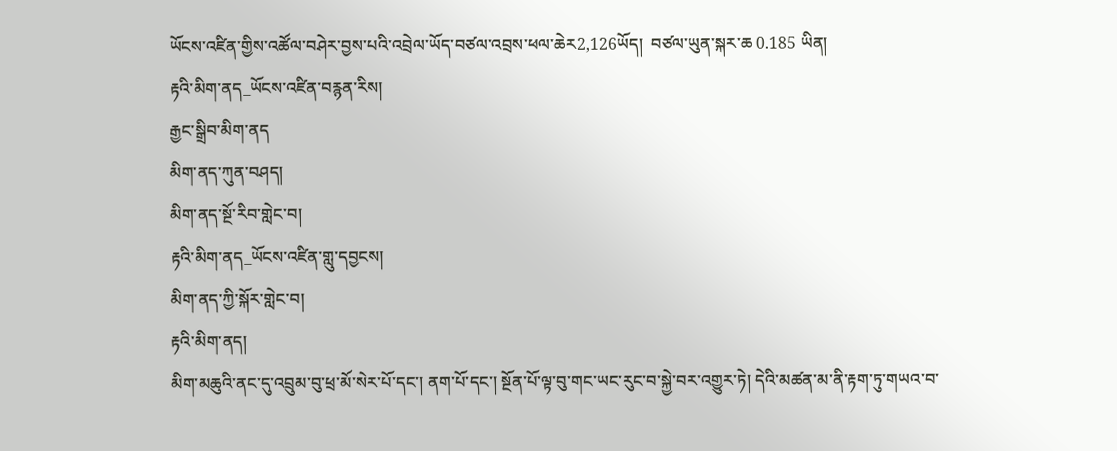ཡོངས་འཛིན་གྱིས་འཚོལ་བཤེར་བྱས་པའི་འབྲེལ་ཡོད་བཙལ་འབྲས་ཕལ་ཆེར2,126ཡོད།  བཙལ་ཡུན་སྐར་ཆ 0.185 ཡིན།
རྟའི་མིག་ནད_ཡོངས་འཛིན་བརྙན་རིས།
རྒྱང་སྒྲིབ་མིག་ནད
མིག་ནད་ཀུན་བཤད།
མིག་ནད་སྔོ་རིབ་གླེང་བ།
རྟའི་མིག་ནད_ཡོངས་འཛིན་གླུ་དབྱངས།
མིག་ནད་ཀྱི་སྐོར་གླེང་བ།
རྟའི་མིག་ནད།
མིག་མཆུའི་ནང་དུ་འབྲུམ་བུ་ཕྲ་མོ་སེར་པོ་དང་། ནག་པོ་དང་། སྔོན་པོ་ལྟ་བུ་གང་ཡང་རུང་བ་སྐྱེ་བར་འགྱུར་ཏེ། དེའི་མཚན་མ་ནི་རྟག་ཏུ་གཡའ་བ་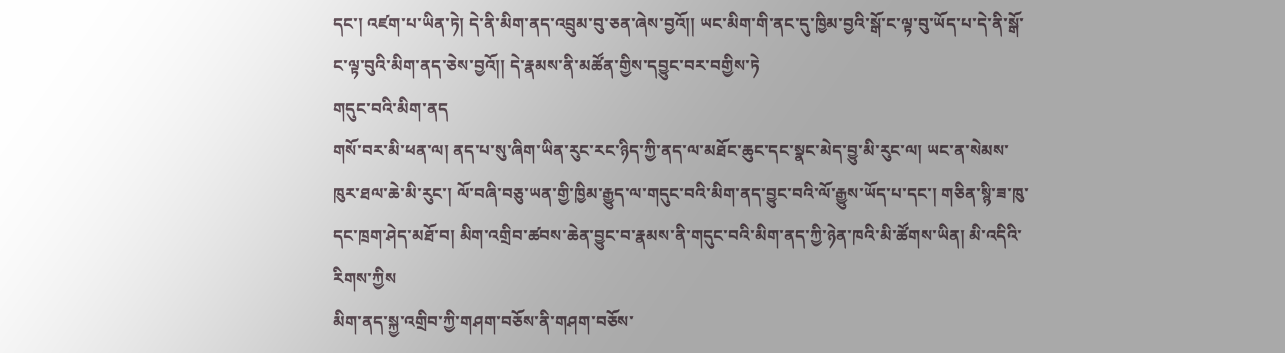དང་། འཛག་པ་ཡིན་ཏེ། དེ་ནི་མིག་ནད་འབྲུམ་བུ་ཅན་ཞེས་བྱའོ།། ཡང་མིག་གི་ནང་དུ་ཁྱིམ་བྱའི་སྒོ་ང་ལྟ་བུ་ཡོད་པ་དེ་ནི་སྒོ་ང་ལྟ་བུའི་མིག་ནད་ཅེས་བྱའོ།། དེ་རྣམས་ནི་མཚོན་གྱིས་དབྱུང་བར་བགྱིས་ཏེ
གདུང་བའི་མིག་ནད
གསོ་བར་མི་ཕན་ལ། ནད་པ་སུ་ཞིག་ཡིན་རུང་རང་ཉིད་ཀྱི་ནད་ལ་མཐོང་ཆུང་དང་སྣང་མེད་བྱུ་མི་རུང་ལ། ཡང་ན་སེམས་ཁུར་ཐལ་ཆེ་མི་རུང་། ལོ་བཞི་བཅུ་ཡན་གྱི་ཁྱིམ་རྒྱུད་ལ་གདུང་བའི་མིག་ནད་བྱུང་བའི་ལོ་རྒྱུས་ཡོད་པ་དང་། གཅིན་སྙི་ཟ་ཁུ་དང་ཁྲག་ཤེད་མཐོ་བ། མིག་འགྲིབ་ཚབས་ཆེན་བྱུང་བ་རྣམས་ནི་གདུང་བའི་མིག་ནད་ཀྱི་ཉེན་ཁའི་མི་ཚོགས་ཡིན། མི་འདིའི་རིགས་ཀྱིས
མིག་ནད་སྐྱ་འགྲིབ་ཀྱི་གཤག་བཅོས་ནི་གཤག་བཅོས་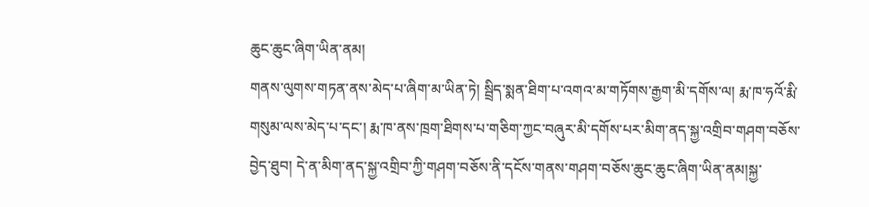ཆུང་ཆུང་ཞིག་ཡིན་ནམ།
གནས་ལུགས་གཏན་ནས་མེད་པ་ཞིག་མ་ཡིན་ཏེ། སྦྲིད་སྨན་ཐིག་པ་འགའ་མ་གཏོགས་རྒྱག་མི་དགོས་ལ། རྨ་ཁ་ཧའོ་རྨི་གསུམ་ལས་མེད་པ་དང་། རྨ་ཁ་ནས་ཁྲག་ཐིགས་པ་གཅིག་ཀྱང་བཞུར་མི་དགོས་པར་མིག་ནད་སྐྱ་འགྲིབ་གཤག་བཅོས་བྱེད་ཐུབ། དེ་ན་མིག་ནད་སྐྱ་འགྲིབ་ཀྱི་གཤག་བཅོས་ནི་དངོས་གནས་གཤག་བཅོས་ཆུང་ཆུང་ཞིག་ཡིན་ནམ།སྐྱ་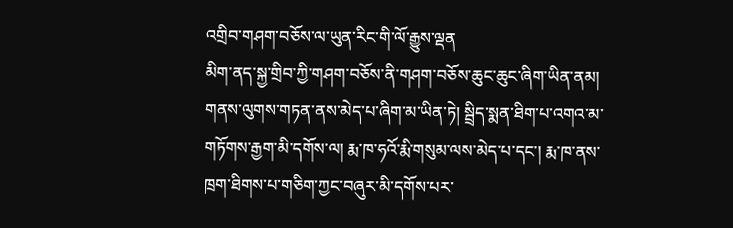འགྲིབ་གཤག་བཅོས་ལ་ཡུན་རིང་གི་ལོ་རྒྱུས་ལྡན
མིག་ནད་སྐྱ་གྲིབ་ཀྱི་གཤག་བཅོས་ནི་གཤག་བཅོས་ཆུང་ཆུང་ཞིག་ཡིན་ནམ།
གནས་ལུགས་གཏན་ནས་མེད་པ་ཞིག་མ་ཡིན་ཏེ། སྦྲིད་སྨན་ཐིག་པ་འགའ་མ་གཏོགས་རྒྱག་མི་དགོས་ལ། རྨ་ཁ་ཧའོ་རྨི་གསུམ་ལས་མེད་པ་དང་། རྨ་ཁ་ནས་ཁྲག་ཐིགས་པ་གཅིག་ཀྱང་བཞུར་མི་དགོས་པར་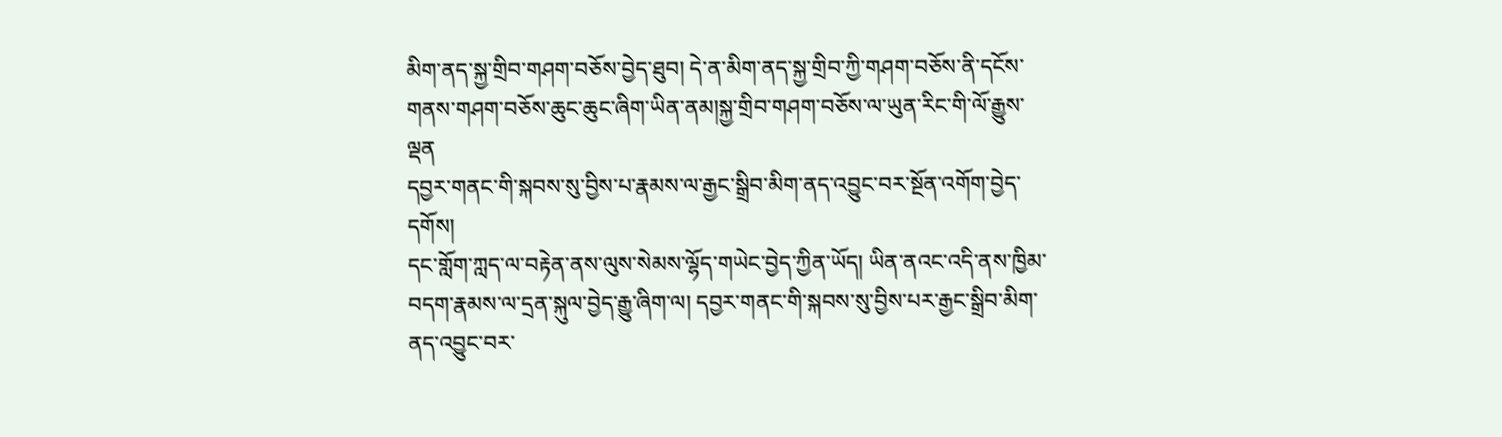མིག་ནད་སྐྱ་གྲིབ་གཤག་བཅོས་བྱེད་ཐུབ། དེ་ན་མིག་ནད་སྐྱ་གྲིབ་ཀྱི་གཤག་བཅོས་ནི་དངོས་གནས་གཤག་བཅོས་ཆུང་ཆུང་ཞིག་ཡིན་ནམ།སྐྱ་གྲིབ་གཤག་བཅོས་ལ་ཡུན་རིང་གི་ལོ་རྒྱུས་ལྡན
དབྱར་གནང་གི་སྐབས་སུ་བྱིས་པ་རྣམས་ལ་རྒྱང་སྒྲིབ་མིག་ནད་འབྱུང་བར་སྔོན་འགོག་བྱེད་དགོས།
དང་གློག་ཀླད་ལ་བརྟེན་ནས་ལུས་སེམས་ལྷོད་གཡེང་བྱེད་ཀྱིན་ཡོད། ཡིན་ནའང་འདི་ནས་ཁྱིམ་བདག་རྣམས་ལ་དྲན་སྐུལ་བྱེད་རྒྱུ་ཞིག་ལ། དབྱར་གནང་གི་སྐབས་སུ་བྱིས་པར་རྒྱང་སྒྲིབ་མིག་ནད་འབྱུང་བར་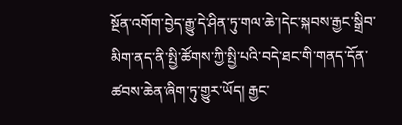སྔོན་འགོག་བྱེད་རྒྱུ་དེ་ཤིན་ཏུ་གལ་ཆེ་།དེང་སྐབས་རྒྱང་སྒྲིབ་མིག་ནད་ནི་སྤྱི་ཚོགས་ཀྱི་སྤྱི་པའི་བདེ་ཐང་གི་གནད་དོན་ཚབས་ཆེན་ཞིག་ཏུ་གྱུར་ཡོད། རྒྱང་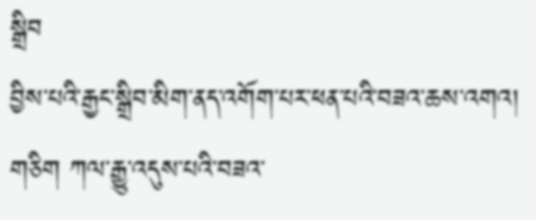སྒྲིབ
བྱིས་པའི་རྒྱང་སྒྲིབ་མིག་ནད་འགོག་པར་ཕན་པའི་བཟའ་ཆས་འགའ།
གཅིག ཀལ་རྒྱུ་འདུས་པའི་བཟའ་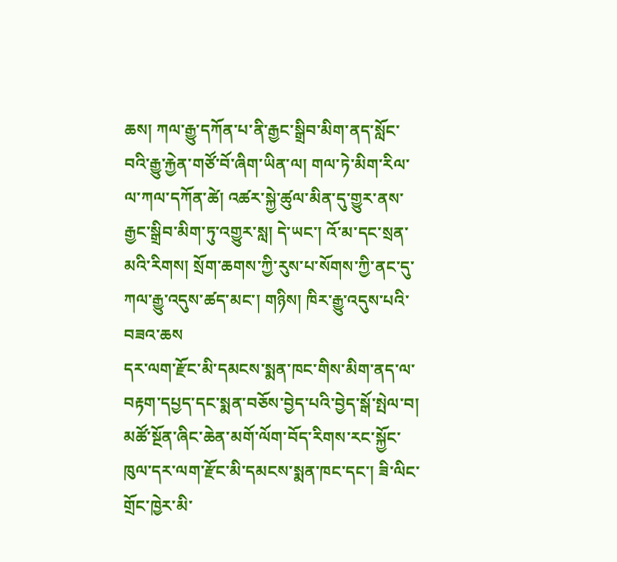ཆས། ཀལ་རྒྱུ་དཀོན་པ་ནི་རྒྱང་སྒྲིབ་མིག་ནད་སློང་བའི་རྒྱུ་རྐྱེན་གཙོ་བོ་ཞིག་ཡིན་ལ། གལ་ཏེ་མིག་རིལ་ལ་ཀལ་དཀོན་ཚེ། འཚར་སྐྱེ་ཚུལ་མིན་དུ་གྱུར་ནས་རྒྱང་སྒྲིབ་མིག་ཏུ་འགྱུར་སླ། དེ་ཡང་། འོ་མ་དང་སྲན་མའི་རིགས། སྲོག་ཆགས་ཀྱི་རུས་པ་སོགས་ཀྱི་ནང་དུ་ཀལ་རྒྱུ་འདུས་ཚད་མང་། གཉིས། ཁིར་རྒྱུ་འདུས་པའི་བཟའ་ཆས
དར་ལག་རྫོང་མི་དམངས་སྨན་ཁང་གིས་མིག་ནད་ལ་བརྟག་དཔྱད་དང་སྨན་བཅོས་བྱེད་པའི་བྱེད་སྒོ་སྤེལ་བ།
མཚོ་སྔོན་ཞིང་ཆེན་མགོ་ལོག་བོད་རིགས་རང་སྐྱོང་ཁུལ་དར་ལག་རྫོང་མི་དམངས་སྨན་ཁང་དང་། ཟི་ལིང་གྲོང་ཁྱེར་མི་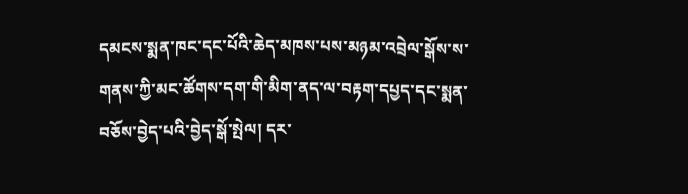དམངས་སྨན་ཁང་དང་པོའི་ཆེད་མཁས་པས་མཉམ་འབྲེལ་སྒོས་ས་གནས་ཀྱི་མང་ཚོགས་དག་གི་མིག་ནད་ལ་བརྟག་དཔྱད་དང་སྨན་བཅོས་བྱེད་པའི་བྱེད་སྒོ་སྤེལ། དར་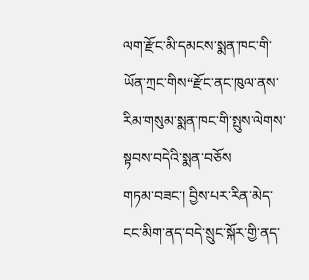ལག་རྫོང་མི་དམངས་སྨན་ཁང་གི་ཡོན་ཀྲང་གིས“རྫོང་ནང་ཁུལ་ནས་རིམ་གསུམ་སྨན་ཁང་གི་སྤུས་ལེགས་སྟབས་བདེའི་སྨན་བཅོས
གཏམ་བཟང་། བྱིས་པར་རིན་མེད་ངང་མིག་ནད་བདེ་སྲུང་སྐོར་གྱི་ནད་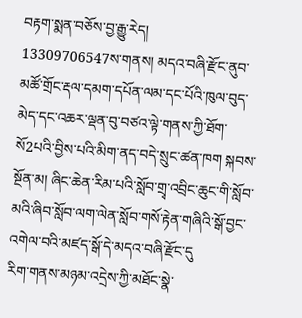བརྟག་སྨན་བཅོས་བྱ་རྒྱུ་རེད།
13309706547ས་གནས། མདའ་བཞི་རྫོང་ནུབ་མཚོ་གྲོང་རྡལ་དམག་དཔོན་ལམ་དང་པོའི་ཁུལ་བུད་མེད་དང་འཆར་ལྡན་བུ་བཙའ་ལྟེ་གནས་ཀྱི་ཐོག་སོ2པའི་བྱིས་པའི་མིག་ནད་བདེ་སྲུང་ཚན་ཁག སྐབས་སྔོན་མ། ཞིང་ཆེན་རིམ་པའི་སློབ་གྲྭ་འབྲིང་ཆུང་གི་སློབ་མའི་ཞིབ་སློབ་ལག་ལེན་སློབ་གསོ་རྟེན་གཞིའི་སྒོ་བྱང་འགེལ་བའི་མཛད་སྒོ་དེ་མདའ་བཞི་རྫོང་དུ
རིག་གནས་མཉམ་འདྲེས་ཀྱི་མཐོང་སྣེ་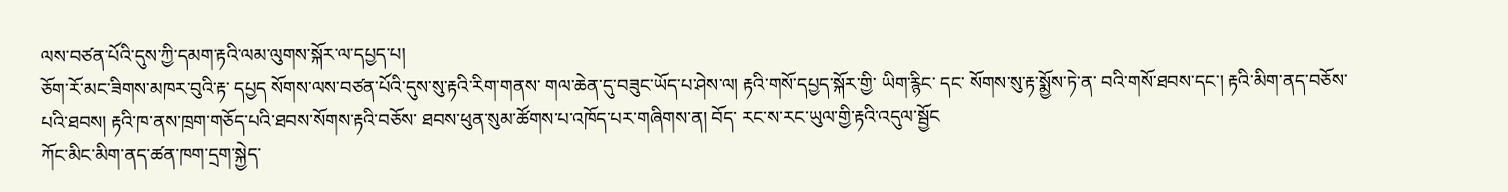ལས་བཙན་པོའི་དུས་ཀྱི་དམག་རྟའི་ལམ་ལུགས་སྐོར་ལ་དཔྱད་པ།
ཅོག་རོ་མང་ཟིགས་མཁར་བུའི་རྟ་ དཔྱད སོགས་ལས་བཙན་པོའི་དུས་སུ་རྟའི་རིག་གནས་ གལ་ཆེན་དུ་བཟུང་ཡོད་པ་ཤེས་ལ། རྟའི་གསོ་དཔྱད་སྐོར་གྱི་ ཡིག་རྙིང་ དང་ སོགས་སུ་རྟ་སྨྱོས་ཏེ་ན་ བའི་གསོ་ཐབས་དང་། རྟའི་མིག་ནད་བཅོས་པའི་ཐབས། རྟའི་ཁ་ནས་ཁྲག་གཅོད་པའི་ཐབས་སོགས་རྟའི་བཅོས་ ཐབས་ཕུན་སུམ་ཚོགས་པ་འཁོད་པར་གཞིགས་ན། བོད་ རང་ས་རང་ཡུལ་གྱི་རྟའི་འདུལ་སྦྱོང
ཀོང་མིང་མིག་ནད་ཚན་ཁག་དྲག་སྐྱེད་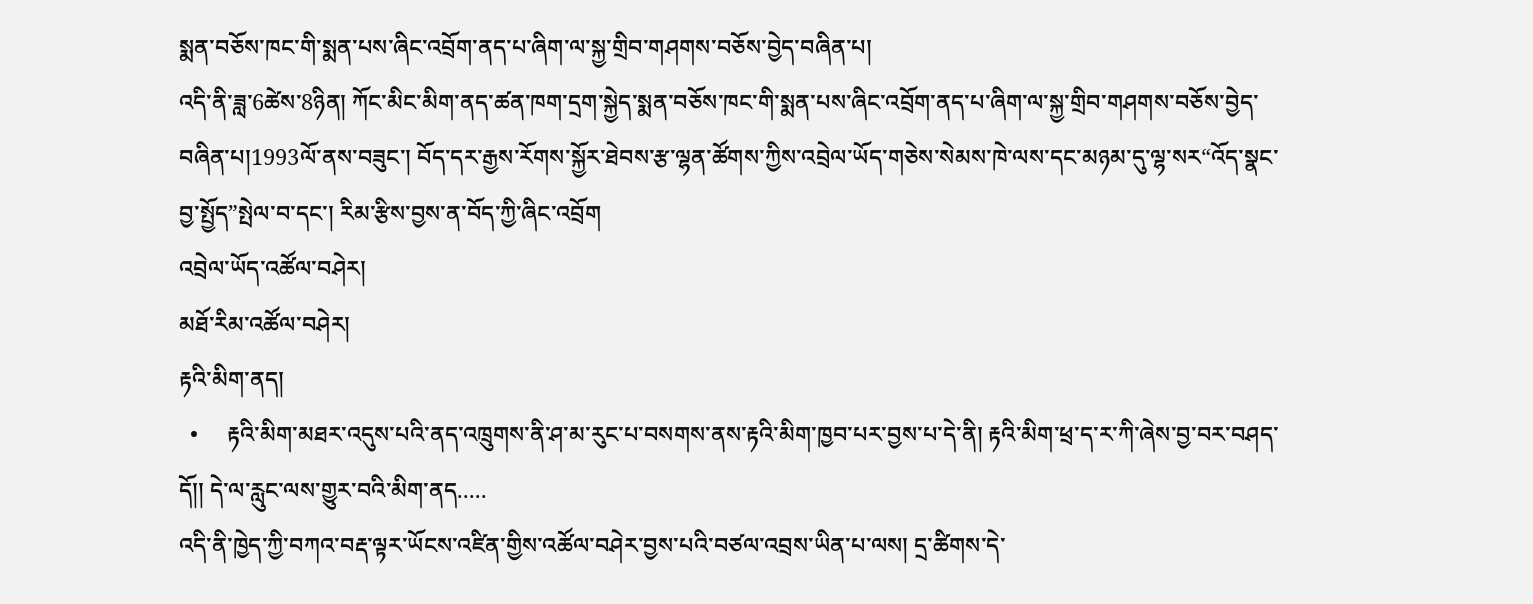སྨན་བཅོས་ཁང་གི་སྨན་པས་ཞིང་འབྲོག་ནད་པ་ཞིག་ལ་སྐྱ་གྲིབ་གཤགས་བཅོས་བྱེད་བཞིན་པ།
འདི་ནི་ཟླ་6ཚེས་8ཉིན། ཀོང་མིང་མིག་ནད་ཚན་ཁག་དྲག་སྐྱེད་སྨན་བཅོས་ཁང་གི་སྨན་པས་ཞིང་འབྲོག་ནད་པ་ཞིག་ལ་སྐྱ་གྲིབ་གཤགས་བཅོས་བྱེད་བཞིན་པ།1993ལོ་ནས་བཟུང་། བོད་དར་རྒྱས་རོགས་སྐྱོར་ཐེབས་རྩ་ལྷན་ཚོགས་ཀྱིས་འབྲེལ་ཡོད་གཅེས་སེམས་ཁེ་ལས་དང་མཉམ་དུ་ལྷ་སར“འོད་སྣང་བྱ་སྤྱོད”སྤེལ་བ་དང་། རིམ་རྩིས་བྱས་ན་བོད་ཀྱི་ཞིང་འབྲོག
འབྲེལ་ཡོད་འཚོལ་བཤེར།
མཐོ་རིམ་འཚོལ་བཤེར།
རྟའི་མིག་ནད།
  •     རྟའི་མིག་མཐར་འདུས་པའི་ནད་འཁྲུགས་ནི་ཤ་མ་རུང་པ་བསགས་ནས་རྟའི་མིག་ཁྱབ་པར་བྱས་པ་དེ་ནི། རྟའི་མིག་ཕྲ་ད་ར་ཀི་ཞེས་བྱ་བར་བཤད་དོ།། དེ་ལ་རླུང་ལས་གྱུར་བའི་མིག་ནད.....
འདི་ནི་ཁྱེད་ཀྱི་བཀའ་བརྡ་ལྟར་ཡོངས་འཛིན་གྱིས་འཚོལ་བཤེར་བྱས་པའི་བཙལ་འབྲས་ཡིན་པ་ལས། དྲ་ཚིགས་དེ་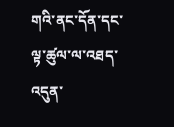གའི་ནང་དོན་དང་ལྟ་ཚུལ་ལ་འཐད་འདུན་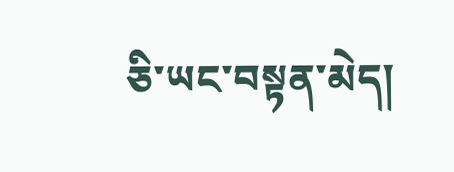ཅི་ཡང་བསྟན་མེད།